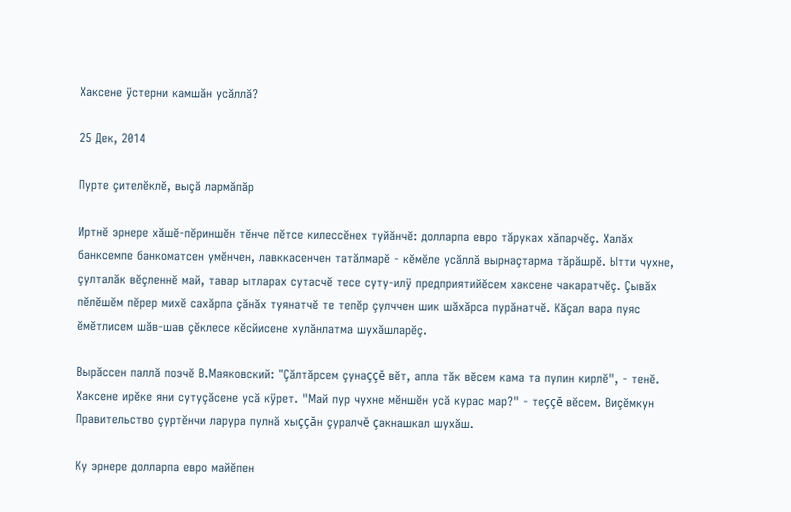Хаксене ÿстерни камшăн усăллă?

25 Дек, 2014

Пурте çителĕклĕ, выçă лармăпăр

Иртнĕ эрнере хăшĕ-пĕриншĕн тĕнче пĕтсе килессĕнех туйăнчĕ: долларпа евро тăруках хăпарчĕç. Халăх банксемпе банкоматсен умĕнчен, лавккасенчен татăлмарĕ - кĕмĕле усăллă вырнаçтарма тăрăшрĕ. Ытти чухне, çулталăк вĕçленнĕ май, тавар ытларах сутасчĕ тесе суту-илÿ предприятийĕсем хаксене чакаратчĕç. Çывăх пĕлĕшĕм пĕрер михĕ сахăрпа çăнăх туянатчĕ те тепĕр çулччен шик шăхăрса пурăнатчĕ. Кăçал вара пуяс ĕмĕтлисем шăв-шав çĕклесе кĕсйисене хулăнлатма шухăшларĕç.

Вырăссен паллă поэчĕ В.Маяковский: "Çăлтăрсем çунаççĕ вĕт, апла тăк вĕсем кама та пулин кирлĕ", - тенĕ. Хаксене ирĕке яни сутуçăсене усă кÿрет. "Май пур чухне мĕншĕн усă курас мар?" - теççĕ вĕсем. Виçĕмкун Правительство çуртĕнчи ларура пулнă хыççăн çуралчĕ çакнашкал шухăш.

Ку эрнере долларпа евро майĕпен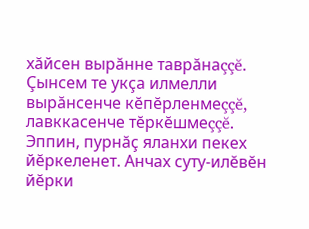хăйсен вырăнне таврăнаççĕ. Çынсем те укçа илмелли вырăнсенче кĕпĕрленмеççĕ, лавккасенче тĕркĕшмеççĕ. Эппин, пурнăç яланхи пекех йĕркеленет. Анчах суту-илĕвĕн йĕрки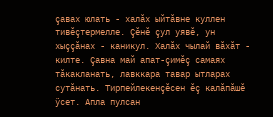çавах юлать - халăх ыйтăвне куллен тивĕçтермелле. Çĕнĕ çул уявĕ, ун хыççăнах - каникул. Халăх чылай вăхăт - килте. Çавна май апат-çимĕç самаях тăкакланать, лавккара тавар ытларах сутăнать. Тирпейлекенçĕсен ĕç калăпăшĕ ÿсет. Апла пулсан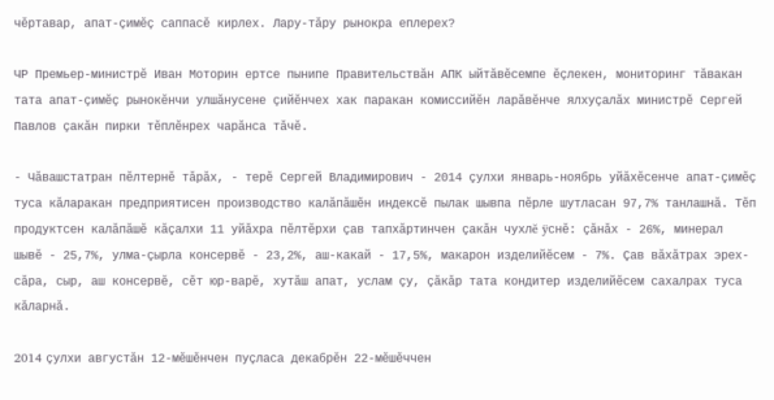чĕртавар, апат-çимĕç саппасĕ кирлех. Лару-тăру рынокра еплерех?

ЧР Премьер-министрĕ Иван Моторин ертсе пынипе Правительствăн АПК ыйтăвĕсемпе ĕçлекен, мониторинг тăвакан тата апат-çимĕç рынокĕнчи улшăнусене çийĕнчех хак паракан комиссийĕн ларăвĕнче ялхуçалăх министрĕ Сергей Павлов çакăн пирки тĕплĕнрех чарăнса тăчĕ.

- Чăвашстатран пĕлтернĕ тăрăх, - терĕ Сергей Владимирович - 2014 çулхи январь-ноябрь уйăхĕсенче апат-çимĕç туса кăларакан предприятисен производство калăпăшĕн индексĕ пылак шывпа пĕрле шутласан 97,7% танлашнă. Тĕп продуктсен калăпăшĕ кăçалхи 11 уйăхра пĕлтĕрхи çав тапхăртинчен çакăн чухлĕ ÿснĕ: çăнăх - 26%, минерал шывĕ - 25,7%, улма-çырла консервĕ - 23,2%, аш-какай - 17,5%, макарон изделийĕсем - 7%. Çав вăхăтрах эрех-сăра, сыр, аш консервĕ, сĕт юр-варĕ, хутăш апат, услам çу, çăкăр тата кондитер изделийĕсем сахалрах туса кăларнă.

2014 çулхи августăн 12-мĕшĕнчен пуçласа декабрĕн 22-мĕшĕччен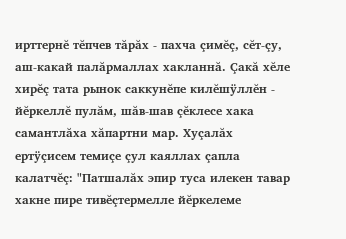ирттернĕ тĕпчев тăрăх - пахча çимĕç, сĕт-çу, аш-какай палăрмаллах хакланнă. Çакă хĕле хирĕç тата рынок саккунĕпе килĕшÿллĕн - йĕркеллĕ пулăм, шăв-шав çĕклесе хака самантлăха хăпартни мар. Хуçалăх ертÿçисем темиçе çул каяллах çапла калатчĕç: "Патшалăх эпир туса илекен тавар хакне пире тивĕçтермелле йĕркелеме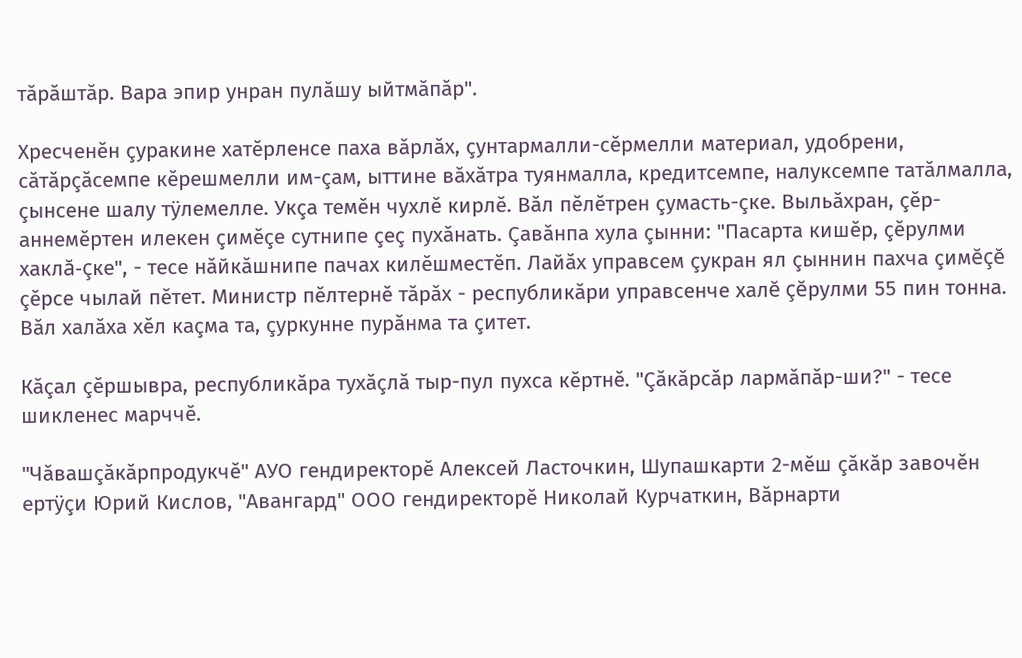тăрăштăр. Вара эпир унран пулăшу ыйтмăпăр".

Хресченĕн çуракине хатĕрленсе паха вăрлăх, çунтармалли-сĕрмелли материал, удобрени, сăтăрçăсемпе кĕрешмелли им-çам, ыттине вăхăтра туянмалла, кредитсемпе, налуксемпе татăлмалла, çынсене шалу тÿлемелле. Укçа темĕн чухлĕ кирлĕ. Вăл пĕлĕтрен çумасть-çке. Выльăхран, çĕр-аннемĕртен илекен çимĕçе сутнипе çеç пухăнать. Çавăнпа хула çынни: "Пасарта кишĕр, çĕрулми хаклă-çке", - тесе нăйкăшнипе пачах килĕшместĕп. Лайăх управсем çукран ял çыннин пахча çимĕçĕ çĕрсе чылай пĕтет. Министр пĕлтернĕ тăрăх - республикăри управсенче халĕ çĕрулми 55 пин тонна. Вăл халăха хĕл каçма та, çуркунне пурăнма та çитет.

Кăçал çĕршывра, республикăра тухăçлă тыр-пул пухса кĕртнĕ. "Çăкăрсăр лармăпăр-ши?" - тесе шикленес марччĕ.

"Чăвашçăкăрпродукчĕ" АУО гендиректорĕ Алексей Ласточкин, Шупашкарти 2-мĕш çăкăр завочĕн ертÿçи Юрий Кислов, "Авангард" ООО гендиректорĕ Николай Курчаткин, Вăрнарти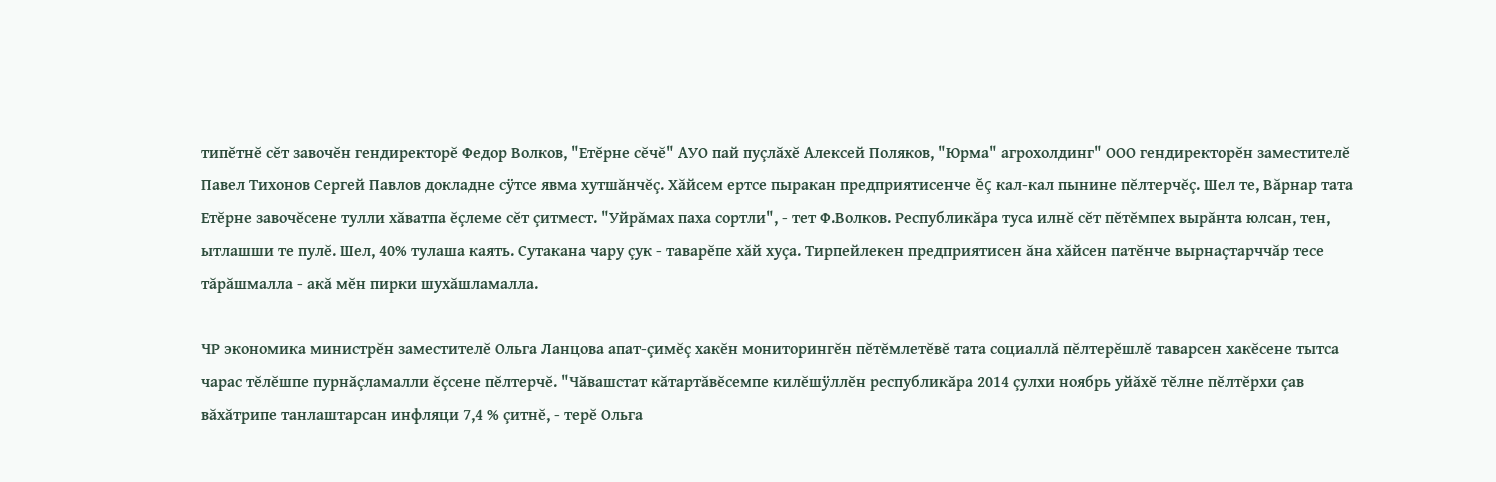типĕтнĕ сĕт завочĕн гендиректорĕ Федор Волков, "Етĕрне сĕчĕ" АУО пай пуçлăхĕ Алексей Поляков, "Юрма" агрохолдинг" ООО гендиректорĕн заместителĕ Павел Тихонов Сергей Павлов докладне сÿтсе явма хутшăнчĕç. Хăйсем ертсе пыракан предприятисенче ĕç кал-кал пынине пĕлтерчĕç. Шел те, Вăрнар тата Етĕрне завочĕсене тулли хăватпа ĕçлеме сĕт çитмест. "Уйрăмах паха сортли", - тет Ф.Волков. Республикăра туса илнĕ сĕт пĕтĕмпех вырăнта юлсан, тен, ытлашши те пулĕ. Шел, 40% тулаша каять. Сутакана чару çук - таварĕпе хăй хуçа. Тирпейлекен предприятисен ăна хăйсен патĕнче вырнаçтарччăр тесе тăрăшмалла - акă мĕн пирки шухăшламалла.

ЧР экономика министрĕн заместителĕ Ольга Ланцова апат-çимĕç хакĕн мониторингĕн пĕтĕмлетĕвĕ тата социаллă пĕлтерĕшлĕ таварсен хакĕсене тытса чарас тĕлĕшпе пурнăçламалли ĕçсене пĕлтерчĕ. "Чăвашстат кăтартăвĕсемпе килĕшÿллĕн республикăра 2014 çулхи ноябрь уйăхĕ тĕлне пĕлтĕрхи çав вăхăтрипе танлаштарсан инфляци 7,4 % çитнĕ, - терĕ Ольга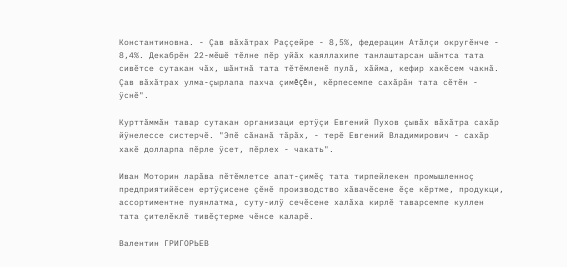Константиновна. - Çав вăхăтрах Раççейре - 8,5%, федерацин Атăлçи округĕнче - 8,4%. Декабрĕн 22-мĕшĕ тĕлне пĕр уйăх каяллахипе танлаштарсан шăнтса тата сивĕтсе сутакан чăх, шăнтнă тата тĕтĕмленĕ пулă, хăйма, кефир хакĕсем чакнă. Çав вăхăтрах улма-çырлапа пахча çимĕçĕн, кĕрпесемпе сахăрăн тата сĕтĕн - ÿснĕ".

Курттăммăн тавар сутакан организаци ертÿçи Евгений Пухов çывăх вăхăтра сахăр йÿнелессе систерчĕ. "Эпĕ сăнанă тăрăх, - терĕ Евгений Владимирович - сахăр хакĕ долларпа пĕрле ÿсет, пĕрлех - чакать".

Иван Моторин ларăва пĕтĕмлетсе апат-çимĕç тата тирпейлекен промышленноç предприятийĕсен ертÿçисене çĕнĕ производство хăвачĕсене ĕçе кĕртме, продукци, ассортиментне пуянлатма, суту-илÿ сечĕсене халăха кирлĕ таварсемпе куллен тата çителĕклĕ тивĕçтерме чĕнсе каларĕ.

Валентин ГРИГОРЬЕВ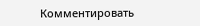Комментировать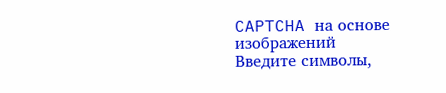CAPTCHA на основе изображений
Введите символы,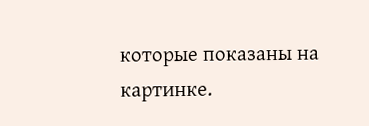которые показаны на картинке.